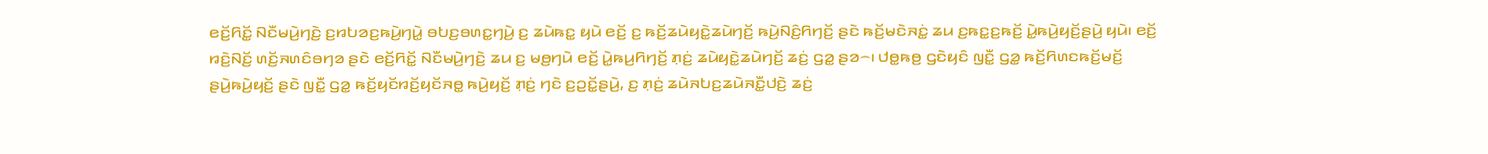ꤕꤢꤩ꤬ꤖꤢꤩ꤭ ꤡꤢꤪꤗꤣꤧ꤬ꤚꤢꤧ꤬ ꤢ꤬ꤙꤝꤤꤢ꤬ꤒꤣꤧ꤬ꤚꤣꤧ꤭ ꤋꤝꤢ꤬ꤋꤛꤢ꤭ꤚꤣꤧ꤬ ꤢ꤬ ꤘꤣꤧꤒꤢ꤭ ꤟꤣꤧ ꤕꤢꤩ꤬ ꤢ꤬ ꤒꤢꤩ꤬ꤘꤣꤧꤟꤢꤧ꤭ꤘꤣꤧꤚꤢꤩ꤬ ꤒꤣꤧ꤬ꤡꤢꤨ꤬ꤖꤚꤢꤩ꤬ ꤔꤢꤧ ꤒꤢꤩ꤬ꤗꤢꤧꤏꤢꤦ꤭ ꤘꤣ ꤢ꤬ꤒꤢ꤭ꤢ꤬ꤒꤢꤩ꤬ ꤣꤧ꤭ꤒꤣꤧ꤬ꤟꤢꤩ꤬ꤔꤣꤧ꤬ ꤟꤣꤧ꤯ ꤕꤢꤩ꤬ ꤙꤢꤧ꤬ꤡꤢꤩ꤬ ꤛꤢꤩ꤬ꤏꤛꤢꤨꤋꤚꤤ ꤔꤢꤧ ꤕꤢꤩ꤬ꤖꤢꤩ꤭ ꤡꤢꤪꤗꤣꤧ꤬ꤚꤢꤧ꤬ ꤘꤣ ꤢ꤬ ꤗꤥ꤬ꤚꤣꤧ ꤕꤢꤩ꤬ ꤣꤧ꤭ꤒꤣ꤬ꤖꤚꤢꤩ꤬ ꤊ꤫ꤢꤦ꤬ ꤘꤣꤧꤟꤢꤧ꤭ꤘꤣꤧꤚꤢꤩ꤬ ꤘꤢꤦ꤬ ꤞꤤ꤭ ꤔꤤ꤮꤯ ꤓꤥ꤭ꤒꤥ꤬ ꤞꤢꤧꤟꤢꤨ ꤜꤢꤪ꤭ ꤞꤤ꤭ ꤒꤢꤩ꤬ꤖꤛꤢꤒꤢꤩ꤬ꤗꤢꤩ꤬ ꤔꤣꤧ꤬ꤒꤣꤧ꤬ꤟꤢꤩ꤬ ꤔꤢꤧ ꤜꤢꤪ꤭ ꤞꤤ꤭ ꤒꤢꤩ꤬ꤟꤢꤩꤙꤢꤩ꤬ꤟꤢꤩꤏꤥ꤭ ꤒꤣꤧ꤬ꤟꤢꤩ꤬ ꤊ꤫ꤢꤦ꤬ ꤚꤢꤧ ꤢ꤬ꤑꤢꤩ꤭ꤔꤣꤧ꤬, ꤢ꤬ ꤊ꤫ꤢꤦ꤬ ꤘꤣꤧꤏꤝꤢ꤬ꤘꤣꤧꤏꤢꤪ꤭ꤓꤢꤧ꤬ ꤘꤢꤦ꤬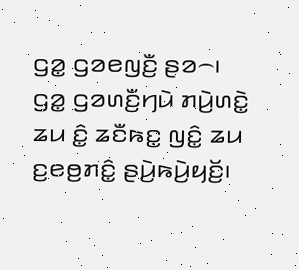ꤞꤤ꤭ ꤞꤤꤕꤜꤢꤪ꤬ ꤔꤤ꤮꤯
ꤞꤤ꤭ ꤞꤤꤛꤢꤪ꤬ꤚꤣꤧ ꤊꤣꤧ꤬ꤛꤢꤧ꤭ ꤘꤣ ꤢꤨ꤭ ꤘꤢꤪꤒꤢ꤭ ꤜꤢꤨ꤭ ꤘꤣ ꤢ꤬ꤕꤥ꤬ꤊꤢꤨ꤭ ꤔꤣꤧ꤬ꤒꤣꤧ꤬ꤟꤢꤩ꤬꤯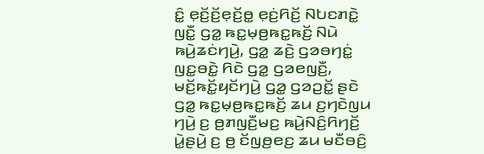ꤢꤨ꤭ ꤕ꤫ꤢꤩ꤬ꤢꤩ꤬ꤕ꤫ꤢꤩ꤬ꤥ꤭ ꤕ꤫ꤢꤦ꤬ꤖꤢꤩ꤬ ꤡꤝꤢꤊꤢꤧ꤭ ꤜꤢꤪ꤭ ꤞꤤ꤭ ꤒꤢ꤭ꤗ꤫ꤥ꤬ꤒꤢ꤭ꤒꤢꤩ꤬ ꤡꤣꤧ ꤒꤣꤧ꤬ꤘꤢꤦꤚꤣꤧ꤬, ꤞꤤ꤭ ꤘꤢꤧ꤬ ꤞꤤꤋꤚꤢꤦ꤭ ꤜꤢ꤭ꤋꤢꤧ꤭ ꤖꤢꤧ ꤞꤤ꤭ ꤞꤤꤕꤜꤢꤪ꤬, ꤗꤢꤩ꤬ꤒꤢꤩ꤭ꤟꤢꤩꤚꤣꤧ꤬ ꤞꤤ꤭ ꤞꤤꤑꤢꤩ꤭ ꤔꤢꤧ ꤞꤤ꤭ ꤒꤢ꤭ꤗ꤫ꤥ꤬ꤒꤢ꤭ꤒꤢꤩ꤬ ꤘꤣ ꤢ꤬ꤚꤢꤧꤜꤣ ꤚꤣꤧ꤬ ꤢ꤬ ꤥ꤬ꤊꤜꤢꤪ꤬ꤗꤢ꤬ ꤒꤣꤧ꤬ꤡꤢꤨ꤬ꤖꤚꤢꤩ꤬ ꤣꤧ꤭ꤔꤣꤧ꤬ ꤢ꤬ ꤥ꤬ ꤢꤩꤜꤥ꤬ꤕꤢ꤬ ꤘꤣ ꤗꤢꤪꤋꤢꤨ꤬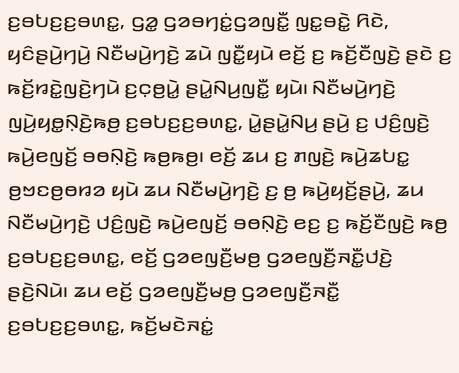ꤢ꤬ꤋꤝꤢ꤬ꤢ꤬ꤋꤛꤢ꤭, ꤞꤤ꤭ ꤞꤤꤋꤚꤢꤦ꤭ꤞꤤꤜꤢꤪ꤭ ꤜꤢ꤭ꤋꤢꤧ꤭ ꤖꤢꤧ,
ꤟꤢꤨꤔꤣꤧ꤬ꤚꤣꤧ꤬ ꤡꤢꤪꤗꤣꤧ꤬ꤚꤢꤧ꤬ ꤘꤣꤧ ꤜꤢꤪ꤭ꤟꤣꤧ ꤕꤢꤩ꤬ ꤢ꤬ ꤒꤢꤩ꤬ꤢꤪꤜꤢꤧ꤬ ꤔꤢꤧ ꤢ꤬ ꤒꤢꤩ꤬ꤙꤢꤧ꤭ꤜꤢꤧ꤬ꤚꤣꤧ ꤢ꤬ꤍ꤫ꤥ꤬ꤣꤧ꤭ ꤔꤣꤧ꤭ꤡꤣ꤬ꤜꤢꤪ꤭ ꤟꤣꤧ꤯ ꤡꤢꤪꤗꤣꤧ꤬ꤚꤢꤧ꤬ ꤜꤣꤧ꤬ꤟꤥ꤭ꤡ꤫ꤢꤧ꤬ꤒꤥ꤬ ꤢ꤬ꤋꤝꤢ꤬ꤢ꤬ꤋꤛꤢ꤭, ꤣꤧ꤭ꤔꤣꤧ꤭ꤡꤣ꤬ ꤔꤣꤧ꤬ ꤢ꤬ ꤓꤢꤨ꤬ꤜꤢꤧ꤬ ꤒꤣꤧ꤬ꤕꤜꤢꤩ꤬ ꤋꤥꤡ꤫ꤢꤧ꤬ ꤒꤥ꤬ꤒꤥ꤬꤯ ꤕꤢꤩ꤬ ꤘꤣ ꤢ꤬ ꤊꤜꤢꤧ꤬ ꤒꤣꤧ꤬ꤘꤝꤢ꤭ ꤥ꤬ꤠꤢꤥ꤬ꤥꤙꤤ ꤟꤣꤧ ꤘꤣ ꤡꤢꤪꤗꤣꤧ꤬ꤚꤢꤧ꤬ ꤢ꤬ ꤥ꤬ ꤒꤣꤧ꤬ꤟꤢꤩ꤬ꤔꤣꤧ꤬, ꤘꤣ ꤡꤢꤪꤗꤣꤧ꤬ꤚꤢꤧ꤬ ꤓꤢꤨ꤬ꤜꤢꤧ꤬ ꤒꤣꤧ꤬ꤕꤜꤢꤩ꤬ ꤋꤥꤡ꤫ꤢꤧ꤬ ꤕꤢ꤬ ꤢ꤬ ꤒꤢꤩ꤬ꤢꤪꤜꤢꤧ꤬ ꤒꤥ꤬ ꤢ꤬ꤋꤝꤢ꤬ꤢ꤬ꤋꤛꤢ꤭, ꤕꤢꤩ꤬ ꤞꤤꤕꤜꤢꤪ꤬ꤗꤥ꤬ ꤞꤤꤕꤜꤢꤪ꤬ꤏꤢꤪ꤭ꤓꤢꤧ꤬ ꤔꤢꤧ꤬ꤡꤣꤧ꤯ ꤘꤣ ꤕꤢꤩ꤬ ꤞꤤꤕꤜꤢꤪ꤬ꤗꤥ꤬ ꤞꤤꤕꤜꤢꤪ꤬ꤏꤢꤪ꤭ ꤢ꤬ꤋꤝꤢ꤬ꤢ꤬ꤋꤛꤢ꤭, ꤒꤢꤩ꤬ꤗꤢꤧꤏꤢꤦ꤭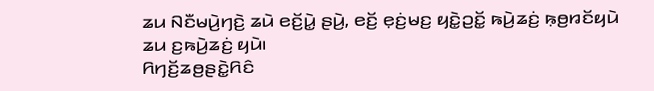ꤘꤣ ꤡꤢꤪꤗꤣꤧ꤬ꤚꤢꤧ꤬ ꤘꤣꤧ ꤕꤢꤩ꤬ꤣꤧ꤭ ꤔꤣꤧ꤬, ꤕꤢꤩ꤬ ꤕ꤫ꤢꤦ꤬ꤗꤢ꤬ ꤟꤢꤧ꤭ꤑꤢꤩ꤭ ꤒꤣꤧ꤬ꤘꤢꤦ꤬ ꤒ꤫ꤥ꤬ꤙꤢꤩꤟꤣꤧ ꤘꤣ ꤢ꤬ꤒꤣꤧ꤬ꤘꤢꤦ꤬ ꤟꤣꤧ꤯
ꤖꤚꤢꤩ꤬ꤘꤥ꤬ꤔꤢꤧ꤭ꤖꤢꤨ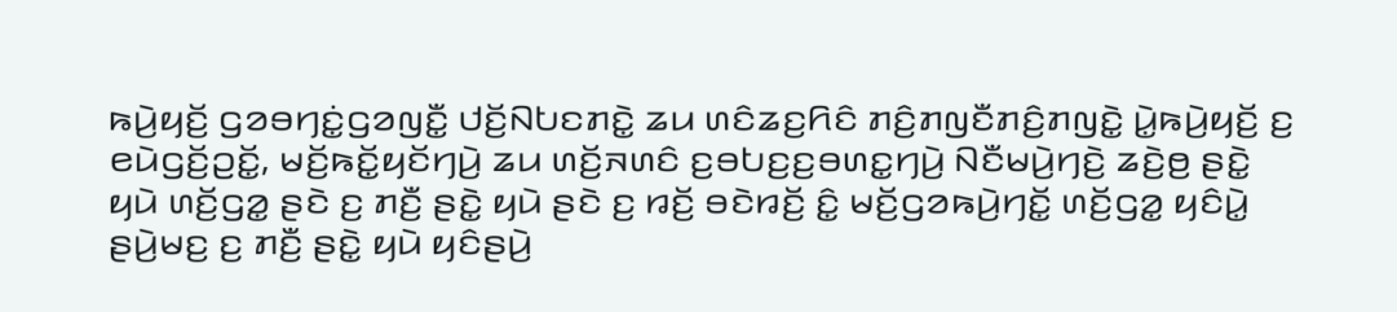ꤒꤣꤧ꤬ꤟꤢꤩ꤬ ꤞꤤꤋꤚꤢꤦ꤭ꤞꤤꤜꤢꤪ꤭ ꤓꤢꤩ꤬ꤡꤝꤢꤊꤢꤧ꤭ ꤘꤣ ꤛꤢꤨꤘꤢ꤬ꤖꤢꤨ ꤊꤢꤨ꤬ꤊꤜꤢꤪꤊꤢꤨ꤬ꤊꤜꤢꤧ꤭ ꤣꤧ꤭ꤒꤣꤧ꤬ꤟꤢꤩ꤬ ꤢ꤬ ꤕꤣꤧꤞꤢꤩ꤬ꤑꤢꤩ꤭, ꤗꤢꤩ꤬ꤒꤢꤩ꤭ꤟꤢꤩꤚꤣꤧ꤬ ꤘꤣ ꤛꤢꤩ꤬ꤏꤛꤢꤨ ꤢ꤬ꤋꤝꤢ꤬ꤢ꤬ꤋꤛꤢ꤭ꤚꤣꤧ꤬ ꤡꤢꤪꤗꤣꤧ꤬ꤚꤢꤧ꤬ ꤘꤢꤧ꤬ꤥ꤬ ꤔꤢꤧ꤭ ꤟꤣꤧ ꤛꤢꤩ꤬ꤞꤤ꤭ ꤔꤢꤧ ꤢ꤬ ꤊꤢꤪ꤬ ꤔꤢꤧ꤭ ꤟꤣꤧ ꤔꤢꤧ ꤢ꤬ ꤙꤢꤩ꤬ ꤋꤢꤧꤙꤢꤩ꤬ ꤢꤨ꤭ ꤗꤢꤩ꤬ꤞꤤꤒꤣꤧ꤬ꤚꤢꤩ꤭ ꤛꤢꤩ꤬ꤞꤤ꤭ ꤟꤢꤨꤣꤧ꤭ ꤔꤣꤧ꤬ꤗꤢ꤬ ꤢ꤬ ꤊꤢꤪ꤬ ꤔꤢꤧ꤭ ꤟꤣꤧ ꤟꤢꤨꤔꤣꤧ꤬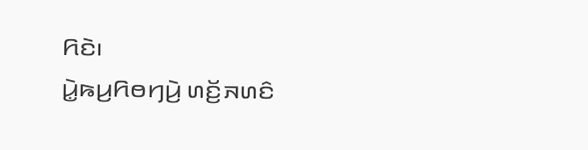ꤖꤢꤧ꤯
ꤣꤧ꤭ꤒꤣ꤬ꤖꤥꤚꤣꤧ꤬ ꤛꤢꤩ꤬ꤏꤛꤢꤨ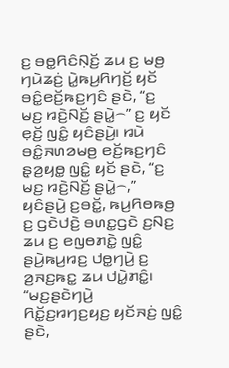ꤢ꤬ ꤋꤥ꤭ꤖꤢꤨꤡ꤫ꤢꤩ꤬ ꤘꤣ ꤢ꤬ ꤗꤥ꤬ ꤚꤣꤧꤘꤢꤦ꤬ ꤣꤧ꤭ꤒꤣ꤬ꤖꤚꤢꤩ꤬ ꤟꤢꤩ ꤋꤢꤨ꤭ꤕꤢꤩ꤬ꤒꤢ꤬ꤚꤢꤨ ꤔꤢꤧ, “ꤢ꤬ ꤗꤢ꤬ ꤙꤢꤧ꤬ꤡꤢꤩ꤬ ꤔꤣꤧ꤭꤮” ꤢ꤬ ꤟꤢꤩ ꤕ꤫ꤢꤩ꤬ ꤜꤢꤨ꤭ ꤟꤢꤨꤔꤣꤧ꤬꤯ ꤙꤣꤧ ꤋꤢꤨ꤭ꤏꤛꤤꤗꤥ꤬ ꤕꤢꤩ꤬ꤒꤢ꤬ꤚꤢꤨ ꤔ꤫ꤤ꤬ꤟꤥ꤭ ꤜꤢꤨ꤭ ꤟꤢꤩ ꤔꤢꤧ, “ꤢ꤬ ꤗꤢ꤬ ꤙꤢꤧ꤬ꤡꤢꤩ꤬ ꤔꤣꤧ꤭꤮,” ꤟꤢꤨꤔꤣꤧ꤬ ꤢ꤬ꤋꤢꤩ꤭, ꤒꤣ꤬ꤖꤥꤒꤥ꤬ ꤢ꤬ ꤞꤢꤧꤓꤢꤧ꤬ ꤋꤛꤢ꤭ꤞꤢꤧ ꤢ꤬ꤡꤢ꤬ ꤘꤣ ꤢ꤬ ꤕꤜꤥꤊꤢꤧ꤭ ꤜꤢꤨ꤭ ꤔꤣꤧ꤬ꤒꤣ꤬ꤙꤢ꤬ ꤓꤥ꤭ꤚꤣꤧ꤬ ꤢ꤬ ꤤ꤬ꤏꤢ꤬ꤒꤢ꤭ ꤘꤣ ꤓꤣꤧ꤭ꤊꤢꤨ꤭꤯
“ꤗꤢ꤬ꤔꤢꤧꤚꤣꤧ꤬ ꤖꤢꤩ꤭ꤢ꤬ꤙꤚꤢ꤬ꤟꤢ꤬ ꤟꤢꤩꤏꤢꤦ꤬ ꤜꤢꤨ꤭ ꤔꤢꤧ,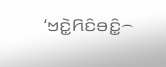‘ꤠꤢꤧ꤭ꤖꤢꤨꤋꤢꤨ꤭꤮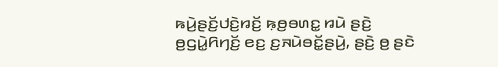ꤒꤣꤧ꤬ꤔꤢꤩ꤬ꤓꤢꤧ꤬ꤙꤢꤩ꤬ ꤒ꤫ꤥ꤬ꤋꤛꤢ꤭ ꤙꤣꤧ ꤔꤢꤧ꤬ ꤥ꤬ꤞꤣꤧ꤭ꤖꤚꤢꤩ꤬ ꤕꤢ꤬ ꤢ꤬ꤏꤣꤧꤋꤢꤩ꤭ꤔꤣꤧ꤬, ꤔꤢꤧ꤬ ꤥ꤬ ꤔꤢꤧ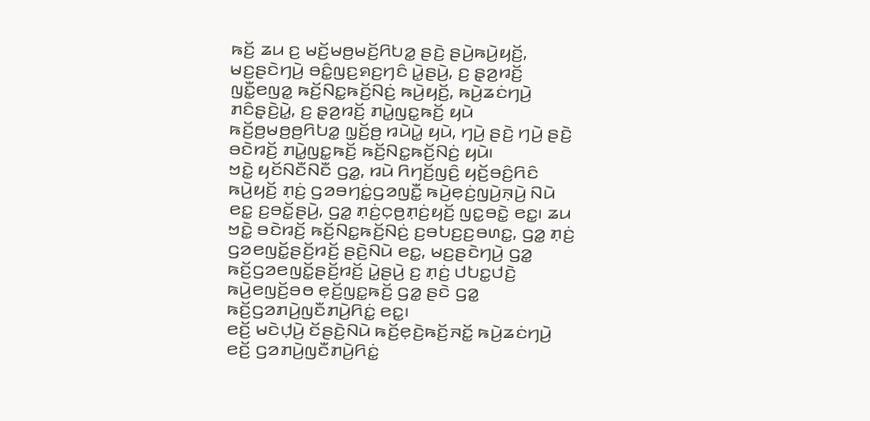ꤒꤢꤩ꤬ ꤘꤣ ꤢ꤬ ꤗꤢꤩ꤬ꤗꤥ꤬ꤗꤢꤩ꤬ꤖꤝꤤ꤭ ꤔꤢꤧ꤬ ꤔꤣꤧ꤬ꤒꤣꤧ꤬ꤟꤢꤩ꤬, ꤗꤢ꤬ꤔꤢꤧꤚꤣꤧ꤬ ꤋꤢꤨ꤭ꤜꤢ꤬ꤎꤢ꤬ꤚꤢꤨ ꤣꤧ꤭ꤔꤣꤧ꤬, ꤢ꤬ ꤔ꤫ꤤ꤬ꤙꤢꤩ꤬ ꤜꤢꤪ꤭ꤕꤜꤤ꤭ ꤒꤢꤩ꤬ꤡꤢ꤭ꤒꤢꤩ꤬ꤡꤢꤦ꤬ ꤒꤣꤧ꤬ꤟꤢꤩ꤬, ꤒꤣꤧ꤬ꤘꤢꤦꤚꤣꤧ꤬ ꤊꤢꤨꤔ꤫ꤢꤧ꤬ꤣꤧ꤭, ꤢ꤬ ꤔ꤫ꤤ꤬ꤙꤢꤩ꤬ ꤊꤣꤧ꤭ꤜꤢ꤭ꤒꤢꤩ꤬ ꤟꤣꤧ ꤒꤢꤩ꤬ꤥ꤬ꤗꤥ꤬ꤥ꤬ꤖꤝꤤ꤭ ꤜ꤫ꤢꤩ꤬ꤥ꤬ ꤙꤣꤧꤣꤧ꤭ ꤟꤣꤧ, ꤚꤣꤧ꤬ ꤔꤢꤧ꤬ ꤚꤣꤧ꤬ ꤔꤢꤧ꤬ ꤋꤢꤧꤙꤢꤩ꤬ ꤊꤣꤧ꤭ꤜꤢ꤭ꤒꤢꤩ꤬ ꤒꤢꤩ꤬ꤡꤢ꤭ꤒꤢꤩ꤬ꤡꤢꤦ꤬ ꤟꤣꤧ꤯
ꤠꤢꤧ꤭ ꤟꤢꤩꤡꤢꤪꤡꤢꤪ ꤞꤤ꤭, ꤙꤣꤧ ꤖꤚꤢꤩ꤬ꤜꤢꤨ꤬ ꤟꤢꤩ꤬ꤋꤢꤨ꤬ꤖꤢꤨ ꤒꤣꤧ꤬ꤟꤢꤩ꤬ ꤊ꤫ꤢꤦ꤬ ꤞꤤꤋꤚꤢꤦ꤭ꤞꤤꤜꤢꤪ꤭ ꤒꤣꤧ꤬ꤕ꤫ꤢꤦ꤬ꤜꤣꤧ꤬ꤏ꤫ꤣꤧ꤬ ꤡꤣꤧ ꤕꤢ꤭ ꤢ꤬ꤋꤢꤩ꤭ꤔꤣꤧ꤬, ꤞꤤ꤭ ꤊ꤫ꤢꤦ꤬ꤍ꤫ꤥ꤬ꤊ꤫ꤢꤦ꤬ꤟꤢꤩ꤬ ꤜꤢ꤭ꤋꤢꤧ꤭ ꤕꤢ꤭꤯ ꤘꤣ ꤠꤢꤧ꤭ ꤋꤢꤧꤙꤢꤩ꤬ ꤒꤢꤩ꤬ꤡꤢ꤭ꤒꤢꤩ꤬ꤡꤢꤦ꤬ ꤢ꤬ꤋꤝꤢ꤬ꤢ꤬ꤋꤛꤢ꤭, ꤞꤤ꤭ ꤊ꤫ꤢꤦ꤬ ꤞꤤꤕꤜꤢꤩ꤭ꤔꤢꤩ꤬ꤙꤢꤩ꤬ ꤔꤢꤧ꤬ꤡꤣꤧ ꤕꤢ꤭, ꤗꤢ꤬ꤔꤢꤧꤚꤣꤧ꤬ ꤞꤤ꤭ ꤒꤢꤩ꤬ꤞꤤꤕꤜꤢꤩ꤭ꤔꤢꤩ꤬ꤙꤢꤩ꤬ ꤣꤧ꤭ꤔꤣꤧ꤬ ꤢ꤬ ꤊ꤫ꤢꤦ꤬ ꤓꤝꤢ꤭ꤓꤢꤧ꤬ ꤒꤣꤧ꤬ꤕꤜꤢꤩ꤬ꤋꤥ ꤕ꤫ꤢꤩ꤬ꤜꤢ꤭ꤒꤢꤩ꤬ ꤞꤤ꤭ ꤔꤢꤧ ꤞꤤ꤭ ꤒꤢꤩ꤬ꤞꤤꤊꤣꤧ꤬ꤜꤢꤪꤊꤣꤧ꤬ꤖꤢꤦ꤭ ꤕꤢ꤭꤯
ꤕꤢꤩ꤬ ꤗꤢꤧꤓ꤫ꤣꤧ꤬ ꤢꤩꤔꤢꤧ꤬ꤡꤣꤧ ꤒꤢꤩ꤬ꤕ꤫ꤢꤧ꤬ꤒꤢꤩ꤬ꤏꤢꤩ꤭ ꤒꤣꤧ꤬ꤘꤢꤦꤚꤣꤧ꤬ ꤕꤢꤩ꤬ ꤞꤤꤊꤣꤧ꤬ꤜꤢꤪꤊꤣꤧ꤬ꤖꤢꤦ꤭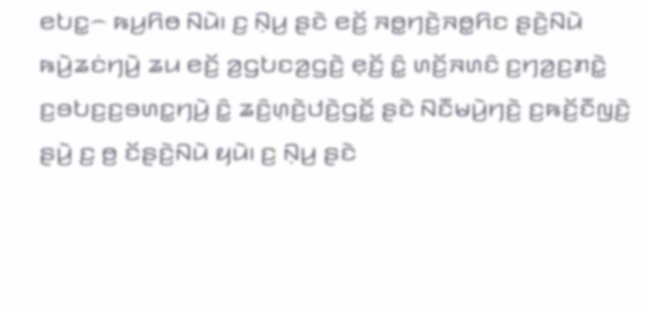ꤕꤝꤢ꤭꤮ ꤒꤣ꤬ꤖꤥ ꤡꤣꤧ꤯ ꤢ꤬ ꤡ꤫ꤣ꤬ ꤔꤢꤧ ꤕꤢꤩ꤬ ꤏꤥ꤭ꤚꤢꤧ꤬ꤏꤥ꤭ꤖꤢ ꤔꤢꤧ꤬ꤡꤣꤧ ꤒꤣꤧ꤬ꤘꤢꤦꤚꤣꤧ꤬ ꤘꤣ ꤕꤢꤩ꤬ ꤤ꤬ꤞꤝꤢꤤ꤬ꤞꤢꤧ꤬ ꤕ꤫ꤢꤩ꤬ ꤢꤨ꤭ ꤛꤢꤩ꤬ꤏꤛꤢꤨ ꤢ꤬ꤚꤤ꤬ꤢ꤬ꤊꤢꤧ꤭ ꤢ꤬ꤋꤝꤢ꤬ꤢ꤬ꤋꤛꤢ꤭ꤚꤣꤧ꤬ ꤢꤨ꤭ ꤘꤢꤨ꤬ꤛ꤫ꤢꤧ꤬ꤓꤢꤧ꤬ꤞꤢꤩ꤭ ꤔꤢꤧ ꤡꤢꤪꤗꤣꤧ꤬ꤚꤢꤧ꤬ ꤢ꤬ꤒꤢꤩ꤬ꤢꤪꤜꤢꤧ꤬ ꤔꤣꤧ꤬ ꤢ꤬ ꤥ꤬ ꤢꤩꤔꤢꤧ꤬ꤡꤣꤧ ꤟꤣꤧ꤯ ꤢ꤬ ꤡ꤫ꤣ꤬ ꤔꤢꤧ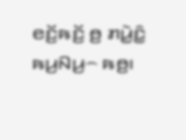ꤕꤢꤩ꤬ꤒꤢꤩ꤬ ꤥ꤬ ꤊꤣꤧ꤭ꤢꤨ꤭ ꤒꤣ꤬ꤡꤣ꤬꤮ ꤒꤥ꤬꤯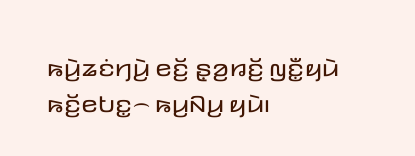ꤒꤣꤧ꤬ꤘꤢꤦꤚꤣꤧ꤬ ꤕꤢꤩ꤬ ꤔ꤫ꤤ꤬ꤙꤢꤩ꤬ ꤜꤢꤪ꤭ꤟꤣꤧ ꤒꤢꤩ꤬ꤕꤝꤢ꤭꤮ ꤒꤣ꤬ꤡꤣ꤬ ꤟꤣꤧ꤯